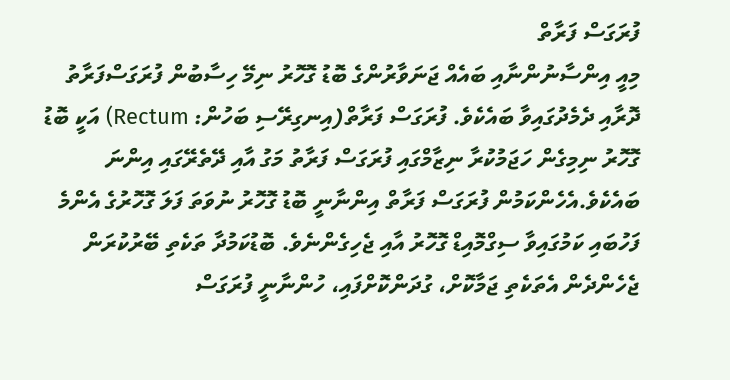ފުރަގަސް ފަރާތް
މިއީ އިންސާނުންނާއި ބައެއް ޖަނަވާރުންގެ ބޮޑު ގޮހޮރު ނިމޭ ހިސާބުން ފުރަގަސްފަރާތު ދޮރާއި ދެމެދުގައިވާ ބައެކެވެ. ފުރަގަސް ފަރާތް(އިނގިރޭސި ބަހުން: Rectum) އަކީ ބޮޑު ގޮހޮރު ނިމިގެން ހަޖަމުކުރާ ނިޒާމްގައި ފުރަގަސް ފަރާތު މަގު އާއި ދޭތެރޭގައި އިންނަ ބައެކެވެ.އެހެންކަމުން ފުރަގަސް ފަރާތް އިންނާނީ ބޮޑު ގޮހޮރު ނުވަތަ ފަލަ ގޮހޮރުގެ އެންމެ ފަހުބައި ކަމުގައިވާ ސިގްމޮއިޑް ގޮހޮރު އާއި ޖެހިގެންނެވެ. ބޮޑުކަމުދާ ތަކެތި ބޭރުކުރަން ޖެހެންދެން އެތަކެތި ޖަމާކޮށް، ގުދަންކޮށްފައި، ހުންނާނީ ފުރަގަސް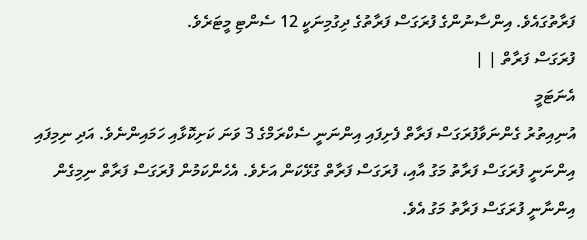ފަރާތުގައެވެ. އިންސާނުންގެ ފުރަގަސް ފަރާތުގެ ދިގުމިނަކީ 12 ސެންޓި މީޓަރެވެ.
ފުރަގަސް ފަރާތް | |
އެނަޓަމީ
އުނިއިތުރު ގެންނަވާފުރަގަސް ފަރާތް ފެށިފައި އިންނަނީ ސެކްރަމްގެ 3 ވަނަ ކަށިކޮޅާއި ހަމައިންނެވެ. އަދި ނިމިފައި އިންނަނީ ފުރަގަސް ފަރާތު މަގު އާއި، ފުރަގަސް ފަރާތް ގުޅޭކަން އަށެވެ. އެހެންކަމުން ފުރަގަސް ފަރާތް ނިމިގެން އިންނާނީ ފުރަގަސް ފަރާތު މަގު އެވެ.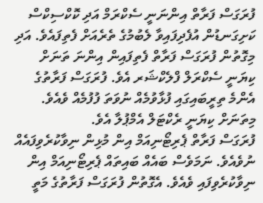ފުރަގަސް ފަރާތް އިންނަނީ ސެކްރަމް އަދި ކޮކްސިކްސް ކަށިގަނޑުން އުފެދިފައިވާ ލެބުމުގެ ތެރެއަށް ފެތިފައެވެ. އަދި މިގޮތުން ފުރަގަސް ފަރާތް ފެތިފައިން އިންނަ ތަނަށް ކިޔަނީ ސެކްރަލް ފްލެކްޝަރ އެވެ. ފުރަގަސް ފަރާތުގެ އެންމެ ތިރީބައިގައި ފުޅާވުމެއް ނުވަތަ ފުފުމެއް ވެއެވެ. މިތަނަށް ކިޔަނީ ރެކްޓަލް އެމްޕުލާ އެވެ.
ފުރަގަސް ފަރާތް ޕެރިޓޯނިއަމް އިން މުޅިން ނިވާކުރެވިފައެއް ނުވެއެވެ. ނަމަވެސް ބައެއް ބައިތައް ޕެރިޓޯނިއަމް އިން ނިވާކުރެވިފައި ވެއެވެ. އެގޮތުން ފުރަގަސް ފަރާތުގެ މަތީ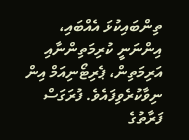ތިންބައިކުޅަ އެއްބައި، އިންނަނީ ކުރިމަތިންނާއި އަރިމަތިން، ޕެރިޓޯނިއަމް އިން ނިވާކުރެވިފައެވެ. ފުރަގަސް ފަރާތުގެ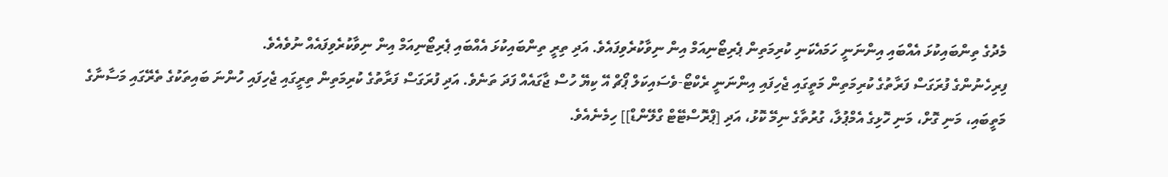މެދުގެ ތިންބައިކުޅަ އެއްބައި އިންނަނީ ހަމައެކަނި ކުރިމަތިން ޕެރިޓޯނިއަމް އިން ނިވާކުރެވިފައެވެ. އަދި ތިރީ ތިންބައިކުޅަ އެއްބައި ޕެރިޓޯނިއަމް އިން ނިވާކުރެވިފައެއް ނުވެއެވެ.
ފިރިހެނުންގެ ފުރަގަސް ފަރާތުގެ ކުރިމަތިން މަތީގައި ޖެހިފައި އިންނަނީ ރެކްޓޯ-ވެސައިކަލް ޕޯޗް އޭ ކިޔޭ ހުސް ޖާގައެއް ފަދަ ތަނެވެ. އަދި ފުރަގަސް ފަރާތުގެ ކުރިމަތިން ތިރީގައި ޖެހިފައި ހުންނަ ބައިތަކުގެ ތެރޭގައި މަސާނާގެ މަތީބައި، މަނި ގޮށް، މަނި ހޮޅިގެ އެމްޕުލާ، ގުރުތާގެ ނިމޭ ކޮޅު، އަދި [ޕްރޮސްޓޭޓް ގްލޭންޑް]] ހިމެނެއެވެ.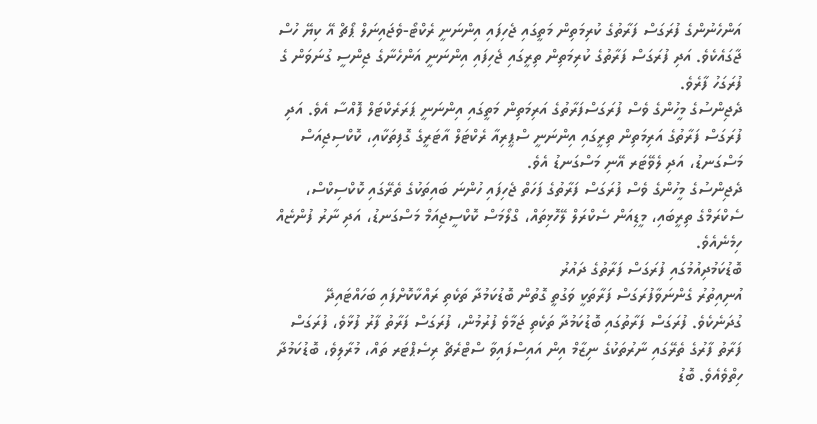އަންހެނުންގެ ފުރަގަސް ފަރާތުގެ ކުރިމަތިން މަތީގައި ޖެހިފައި އިންނަނީ ރެކްޓޯ-ވެޖައިނަލް ޕޯޗް އޭ ކިޔޭ ހުސް ޖާގައެކެވެ. އަދި ފުރަގަސް ފަރާތުގެ ކުރިމަތިން ތިރީގައި ޖެހިފައި އިންނަނީ އަންހެނާގެ ޖިންސީ ގުނަވަން ގެ ފުރަގަހު ފާރެވެ.
ދެޖިންސުގެ މީހުންގެ ވެސް ފުރަގަސްފަރާތުގެ އަރިމަތިން މަތީގައި އިންނަނީ ޕަރަރެކްޓަލް ފޮއްސާ އެވެ. އަދި ފުރަގަސް ފަރާތުގެ އަރިމަތިން ތިރީގައި އިންނަނީ ސްޕީރިއާ ރެކްޓަލް އާޓަރީގެ ގޮފިތަކާއި، ކޮކްސިޖިއަސް މަސްގަނޑު، އަދި ލެވޭޓަރ އޭނި މަސްގަނޑު އެވެ.
ދެޖިންސުގެ މީހުންގެ ވެސް ފުރަގަސް ފަރާތުގެ ފަހަތް ޖެހިފައި ހުންނަ ބައިތަކުގެ ތެރޭގައި ކޮކްސިކްސް، ސެކްރަމްގެ ތިރީބައި، މީޑިއަން ސެކްރަލް ލޭހޮޅިތައް، ގްލޯމަސް ކޮކްސީޖިއަމް މަސްގަނޑު، އަދި ނާރު ފުންޏެއް ހިމެނެއެވެ.
ބޮޑުކަމުދިއުމުގައި ފުރަގަސް ފަރާތުގެ ދައުރު
އުނިއިތުރު ގެންނަވާފުރަގަސް ފަރާތަކީ ވަގުތީ ގޮތުން ބޮޑުކަމުދާ ތަކެތި ރައްކާކޮށްފައި ބަހައްޓައިދޭ ގުދަނެކެވެ. ފުރަގަސް ފަރާތުގައި ބޮޑުކަމުދާ ތަކެތި ޖަމާވެ ފުރުމުން، ފުރަގަސް ފަރާތު ފާރު ފުޅާވެ، ފުރަގަސް ފަރާތު ފާރުގެ ތެރޭގައި ނާރުތަކުގެ ނިޒާމް އިން އައިސްފައިވާ ސްޓްރެޗް ރިސެޕްޓަރ ތައް، މުރާލިވެ، ބޮޑުކަމުދާ ހިތްވެއެވެ. ބޮޑު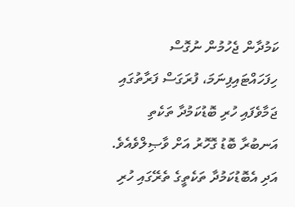ކަމުދާން ޖެހުމުން ނުގޮސް ހިފަހައްޓައިފިނަމަ، ފުރަގަސް ފަރާތުގައި ޖަމާވެފައި ހުރި ބޮޑުކަމުދާ ތަކެތި އަނބުރާ ބޮޑު ގޮހޮރު އަށް ވާޞިލްވެއެވެ. އަދި އެބޮޑުކަމުދާ ތަކެތީގެ ތެރޭގައި ހުރި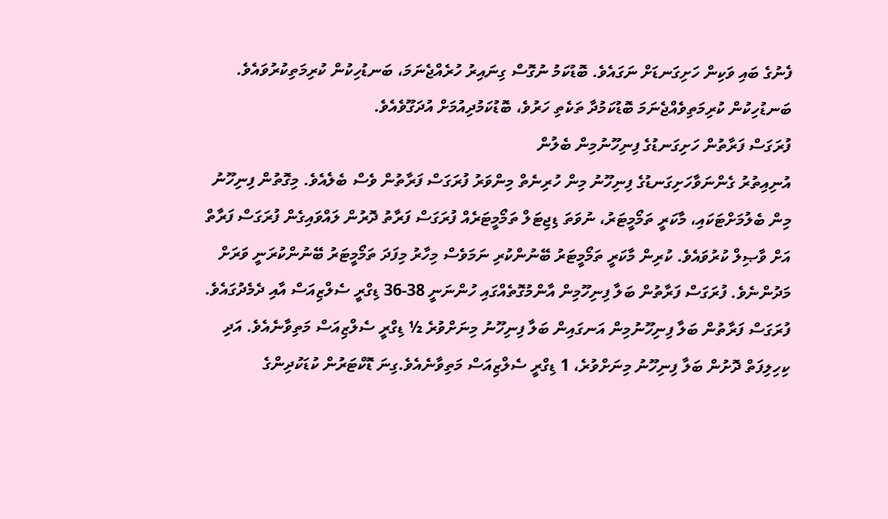ފެނުގެ ބައި ވަކިން ހަށިގަނޑަށް ނަގައެވެ. ބޮޑުކަމު ނުގޮސް ގިނައިރު ހުރެއްޖެނަމަ، ބަނޑުހިކުން ކުރިމަތިކުރުވައެވެ. ބަނޑުހިކުން ކުރިމަތިވެއްޖެނަމަ ބޮޑުކަމުދާ ތަކެތި ހަރުވެ، ބޮޑުކަމުދިއުމަށް އުދަގޫވެއެވެ.
ފުރަގަސް ފަރާތުން ހަށިގަނޑުގެ ފިނިހޫނުމިން ބެލުން
އުނިއިތުރު ގެންނަވާހަށިގަނޑުގެ ފިނިހޫނު މިން ހުރިނެތް މިންވަރު ފުރަގަސް ފަރާތުން ވެސް ބެލެއެވެ. މިގޮތުން ފިނިހޫނު މިން ބެލުމަށްޓަކައި، މާކަރީ ތަމޯމީޓަރު، ނުވަތަ ޑިޖިޓަލް ތަމޯމީޓަރެއް ފުރަގަސް ފަރާތު ދޮރުން ލައްވައިގެން ފުރަގަސް ފަރާތް އަށް ވާޞިލް ކުރުވައެވެ. ކުރިން މާކަރީ ތަމޯމީޓަރު ބޭނުންކުރި ނަމަވެސް މިހާރު މިފަދަ ތަމޯމީޓަރު ބޭނުންކުރަނީ ވަރަށް މަދުންނެވެ. ފުރަގަސް ފަރާތުން ބަލާ ފިނިހޫމިން އާންމުގޮތެއްގައި ހުންނަނީ 38-36 ޑިގްރީ ސެލްޒިއަސް އާއި ދެމެދުގައެވެ.
ފުރަގަސް ފަރާތުން ބަލާ ފިނިހޫނުމިން އަނގައިން ބަލާ ފިނިހޫނު މިނަށްވުރެ ½ ޑިގްރީ ސެލްޒިއަސް މަތިވާނެއެވެ. އަދި ކިހިލިފަތް ދޮށުން ބަލާ ފިނިހޫނު މިނަށްވުރެ، 1 ޑިގްރީ ސެލްޒިއަސް މަތިވާނެއެވެ.ގިނަ ޑޮކްޓަރުން ކުޑަކުދިންގެ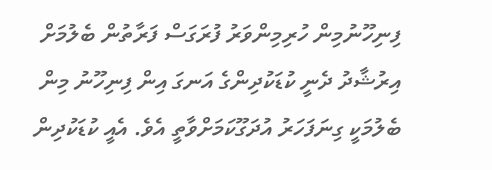ފިނިހޫނުމިން ހުރިމިންވަރު ފުރަގަސް ފަރާތުން ބެލުމަށް އިރުޝާދު ދެނީ ކުޑަކުދިންގެ އަނގަ އިން ފިނިހޫނު މިން ބެލުމަކީ ގިނަފަހަރު އުދަގޫކަމަށްވާތީ އެވެ. އެއީ ކުޑަކުދިން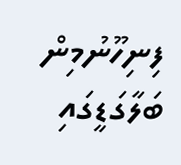ފިނިހޫނުމިން ބަލާގަޑީގައި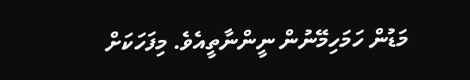މަޑުން ހަމަހިމޭނުން ނީންނާތީއެވެ. މިފަހަކަށް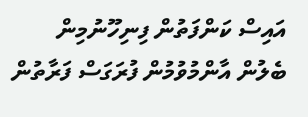އައިސް ކަންފަތުން ފިނިހޫނުމިން ބެލުން އާންމުވުމުން ފުރަގަސް ފަރާތުން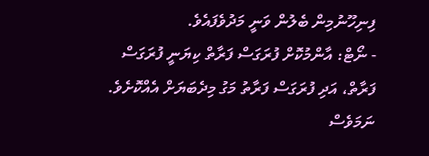ފިނިހޫނުމިން ބެލުން ވަނީ މަދުވެފައެވެ.
- ނޯޓް: އާންމުކޮށް ފުރަގަސް ފަރާތް ކިޔަނީ ފުރަގަސް ފަރާތް، އަދި ފުރަގަސް ފަރާތު މަގު މިދެބަޔަށް އެއްކޮށެވެ. ނަމަވެސް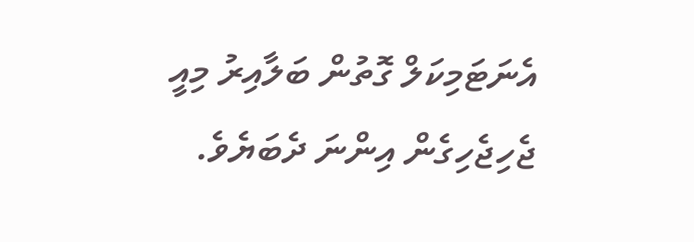އެނަޓަމިކަލް ގޮތުން ބަލާއިރު މިއީ ޖެހިޖެހިގެން އިންނަ ދެބަޔެވެ.